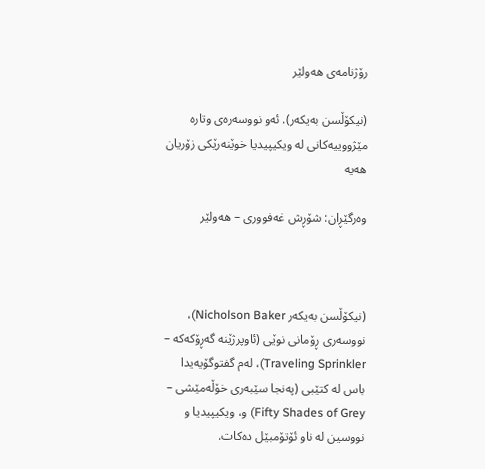رۆژنامەی ھەولێر

(نیکۆڵسن بەیکەر). ئەو نووسەرەی وتارە مێژووییەکانی لە ویکیپیدیا خوێنەرێکی زۆریان هەیە

وەرگێڕان: شۆڕش غەفووری – هەولێر



(نیکۆڵسن بەیکەر Nicholson Baker)، نووسەری ڕۆمانی نوێی (ئاوپرژێنە گەڕۆکەکە – Traveling Sprinkler)، لەم گفتوگۆیەیدا باس لە کتێبی (پەنجا سێبەری خۆڵەمێشی – Fifty Shades of Grey) و، ویکیپیدیا و نووسین لە ناو ئۆتۆمبێل دەکات.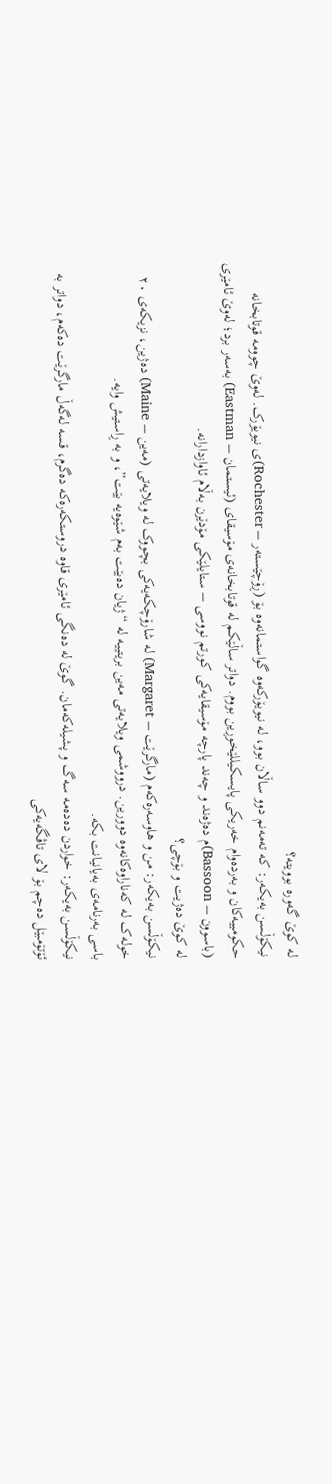لە کوێ گەورە بوویتە؟
نیکۆڵسن بەیکەر: کە تەمەنم دوو ساڵان بوو، لە نیویۆرکەوە گواستمانەوە بۆ (ڕۆچێستەر – Rochester)ی نیویۆرک. لەوێ چوومە قوتابخانە حکومییەکان و بەردەوام خەریکی پایسکیللێخوڕین بووم. دواتر ساڵێکم لە قوتابخانەی مۆسیقای (ئیستمان – Eastman) بەسەر برد؛ لەوێ ئامێری (باسوون – Bassoon)م دەژەند و چەند پارچە مۆسیقایەکی کورتم نووسی – ستایلێکی مۆدێرن بەڵام ئاوازدارانە.
لە کوێ دەژیت و بۆچی؟
نیکۆڵسن بەیکەر: من و هاوسەرەکەم (مارگرێت – Margaret) لە شارۆچکەیەکی بچووک لە ویلایەتی (مەین – Maine) دەژین، نزیکەی ٢٠ خولەک لە کەناراوەکانەوە دوورین. درووشمی ویلایەتی مەین بریتییە لە “ژیان دەبێت بەم شێوەیە بێت”، و بە ڕاستیش وایە.
باسی بەرنامەی بەیانیانت بکە.
نیکۆڵسن بەیکەر: خواردن دەدەمە سەگ و پشیلەکەمان. گوێ لە دەنگی ئامێری قاوە دروستکەرەکە دەگرم، قسە لەگەڵ مارگرێت دەکەم، دواتر بە ئۆتۆمبێل دەچم بۆ لای تاڤگەیەکی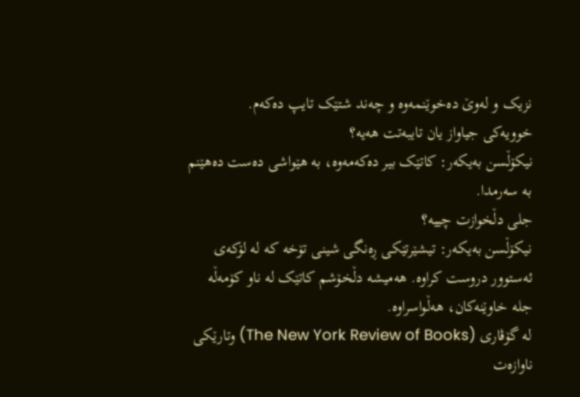نزیک و لەوێ دەخوێنمەوە و چەند شتێک تایپ دەکەم.
خوویەکی جیاواز یان تایبەتت هەیە؟
نیکۆڵسن بەیکەر: کاتێک بیر دەکەمەوە، بە هێواشی دەست دەهێنم بە سەرمدا.
جلی دڵخوازت چییە؟
نیکۆڵسن بەیکەر: تیشێرتێکی ڕەنگی شینی تۆخە کە لە لۆکەی ئەستوور دروست کراوە. هەمیشە دڵخۆشم کاتێک لە ناو کۆمەڵە جلە خاوێنەکان، هەڵواسراوە.
لە گۆڤاری (The New York Review of Books) وتارێکی ناوازەت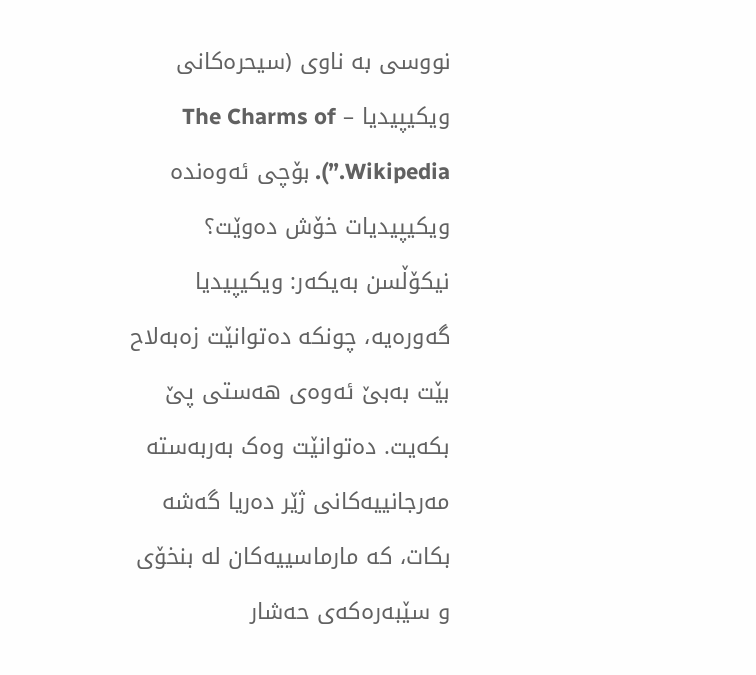نووسی بە ناوی (سیحرەکانی ویکیپیدیا – The Charms of Wikipedia.”). بۆچی ئەوەندە ویکیپیدیات خۆش دەوێت؟
نیکۆڵسن بەیکەر: ویکیپیدیا گەورەیە، چونکە دەتوانێت زەبەلاح بێت بەبێ ئەوەی هەستی پێ بکەیت. دەتوانێت وەک بەربەستە مەرجانییەکانی ژێر دەریا گەشە بکات، کە مارماسییەکان لە بنخۆی و سێبەرەکەی حەشار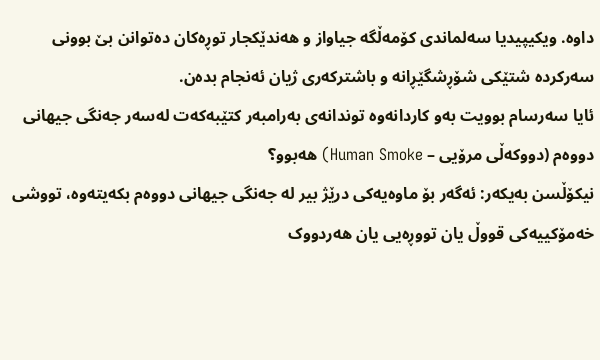داوە. ویکیپیدیا سەلماندی کۆمەڵگە جیاواز و هەندێکجار توڕەکان دەتوانن بێ بوونی سەرکردە شتێکی شۆڕشگێڕانە و باشترکەری ژیان ئەنجام بدەن.
ئایا سەرسام بوویت بەو کاردانەوە توندانەی بەرامبەر کتێبەکەت لەسەر جەنگی جیهانی دووەم (دووکەڵی مرۆیی – Human Smoke) هەبوو؟
نیکۆڵسن بەیکەر: ئەگەر بۆ ماوەیەکی درێژ بیر لە جەنگی جیهانی دووەم بکەیتەوە، تووشی خەمۆکییەکی قووڵ یان تووڕەیی یان هەردووک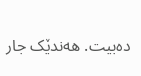دەبیت. هەندێک جار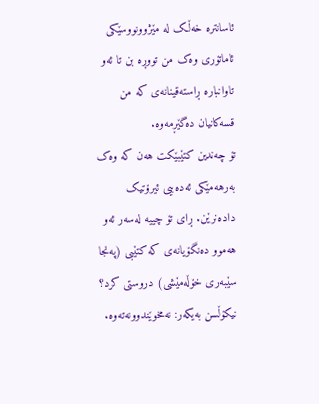ئاسانترە خەڵک لە مێژوونووسێکی ئاماتۆری وەک من تووڕە بن تا ئەو تاوانبارە ڕاستەقینانەی کە من قسەکانیان دەگێڕمەوە.
تۆ چەندین کتێبێکت هەن کە وەک بەرهەمێکی ئەدەبیی ئیرۆتیک دادەنرێن. ڕای تۆ چییە لەسەر ئەو هەموو دەنگۆیانەی کە کتێبی (پەنجا سێبەری خۆڵەمێشی) دروستی کرد؟
نیکۆڵسن بەیکەر: نەمخوێندوونەتەوە.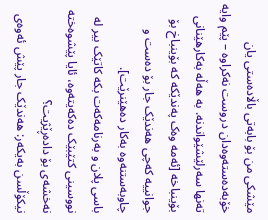مێشکی من بۆ بابەتی باڵادەستی یان خۆبەدەستەوەدان دروست نەکراوە – پێم وایە تەنها سەرلێشێواندنە. بە هەڵە بەکارهێنانی بۆینباخە [ئەمە وەک پەندێکە کە بۆینباخ بۆ جوانییە کەچی هەندێک جار بۆ دەست و چاوبەستنەوە بەکار دەهێنرێت].
باسی پلان و بەرنامەکەت بکە کاتێک بیر لە نووسینی کتێبێک دەکەیتەوە، ئایا پێشوەختە نەخشەی بۆ دادەڕێژیت؟
نیکۆڵسن بەیکەر: هەندێک جار پێش ئەوەی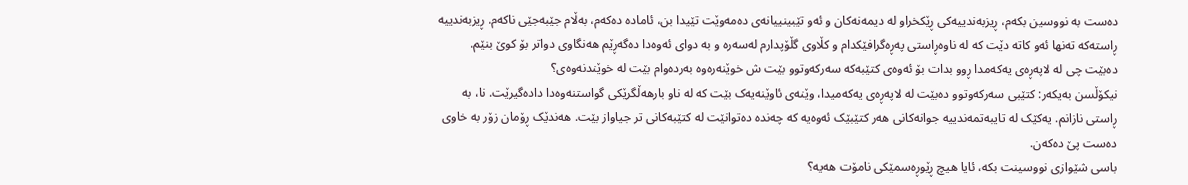دەست بە نووسین بکەم، ڕیزبەندییەکی ڕێکخراو لە دیمەنەکان و ئەو تێبینییانەی دەمەوێت تێیدا بن، ئامادە دەکەم، بەڵام جێبەجێی ناکەم. ڕیزبەندییە ڕاستەکە تەنها ئەو کاتە دێت کە لە ناوەڕاستی پەڕەگرافێکدام و کڵاوی گڵۆپدارم لەسەرە و بە دوای ئەوەدا دەگەڕێم هەنگاوی دواتر بۆ کوێ بنێم.
دەبێت چی لە لاپەڕەی یەکەمدا ڕوو بدات بۆ ئەوەی کتێبەکە سەرکەوتوو بێت ش خوێنەرەوە بەردەوام بێت لە خوێندنەوەی؟
نیکۆڵسن بەیکەر: کتێبی سەرکەوتوو دەبێت لە لاپەڕەی یەکەمیدا، وێنەی ئاوێنەیەک بێت کە لە ناو بارهەڵگرێکی گواستنەوەدا دادەگیرێت. نا، بە ڕاستی نازانم. یەکێک لە تایبەتمەندییە جوانەکانی هەر کتێبێک ئەوەیە کە چەندە دەتوانێت لە کتێبەکانی تر جیاواز بێت. هەندێک ڕۆمان زۆر بە خاوی دەست پێ دەکەن.
باسی شێوازی نووسینت بکە، ئایا هیچ ڕێوڕەسمێکی نامۆت هەیە؟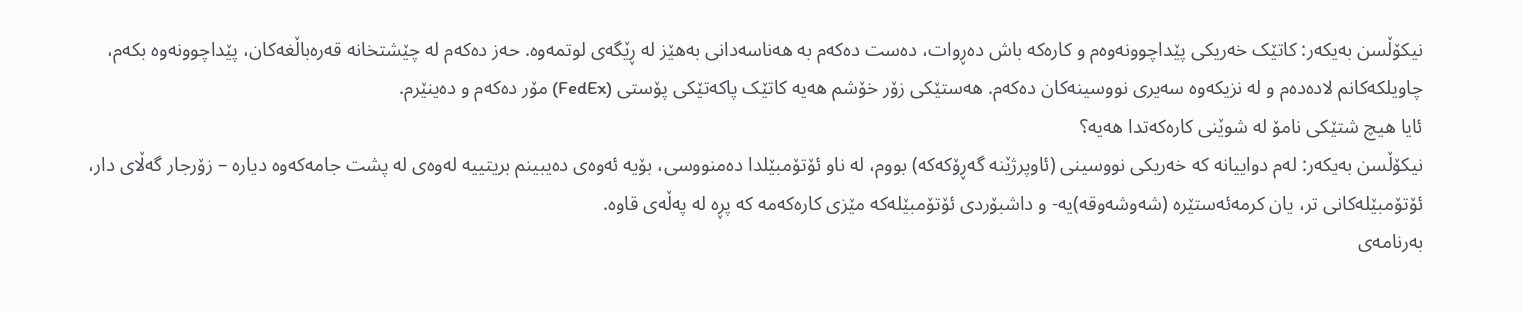نیکۆڵسن بەیکەر: کاتێک خەریکی پێداچوونەوەم و کارەکە باش دەڕوات، دەست دەکەم بە هەناسەدانی بەهێز لە ڕێگەی لوتمەوە. حەز دەکەم لە چێشتخانە قەرەباڵغەکان، پێداچوونەوە بکەم، چاویلکەکانم لادەدەم و لە نزیکەوە سەیری نووسینەکان دەکەم. هەستێکی زۆر خۆشم هەیە کاتێک پاکەتێکی پۆستی (FedEx) مۆر دەکەم و دەینێرم.
ئایا هیچ شتێکی نامۆ لە شوێنی کارەکەتدا هەیە؟
نیکۆڵسن بەیکەر: لەم دواییانە کە خەریکی نووسینی (ئاوپرژێنە گەڕۆکەکە) بووم، لە ناو ئۆتۆمبێلدا دەمنووسی، بۆیە ئەوەی دەیبینم بریتییە لەوەی لە پشت جامەکەوە دیارە – زۆرجار گەڵای دار، ئۆتۆمبێلەکانی تر، یان کرمەئەستێرە (شەوشەوقە)یە- و داشبۆردی ئۆتۆمبێلەکە مێزی کارەکەمە کە پڕە لە پەڵەی قاوە.
بەرنامەی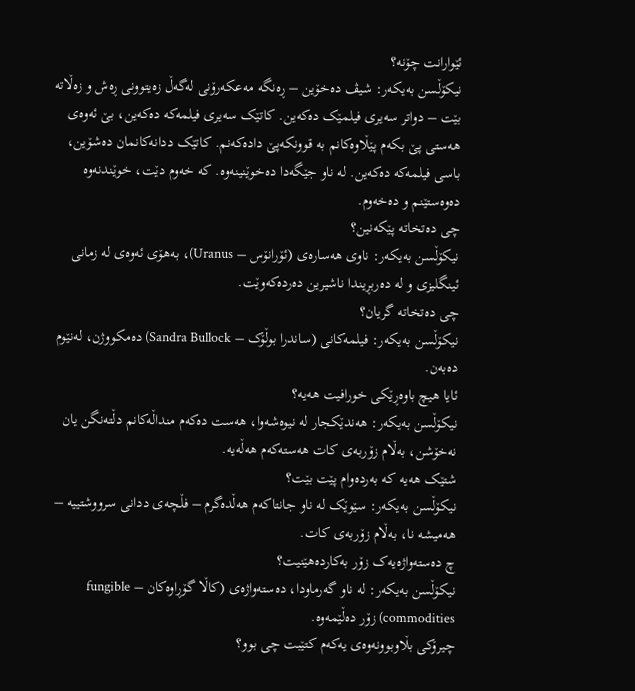ئێوارانت چۆنە؟
نیکۆڵسن بەیکەر: شیڤ دەخۆین – ڕەنگە مەعکەرۆنی لەگەڵ زەیتوونی ڕەش و زەڵاتە بێت – دواتر سەیری فیلمێک دەکەین. کاتێک سەیری فیلمەکە دەکەین، بێ ئەوەی هەستی پێ بکەم پێڵاوەکانم بە قوونکەپێ دادەکەنم. کاتێک ددانەکانمان دەشۆین، باسی فیلمەکە دەکەین. لە ناو جێگەدا دەخوێنینەوە. کە خەوم دێت، خوێندنەوە دەوەستێنم و دەخەوم.
چی دەتخاتە پێکەنین؟
نیکۆڵسن بەیکەر: ناوی هەسارەی (ئۆرانۆس – Uranus)، بەهۆی ئەوەی لە زمانی ئینگلیزی و لە دەربڕیندا ناشیرین دەردەکەوێت.
چی دەتخاتە گریان؟
نیکۆڵسن بەیکەر: فیلمەکانی (ساندرا بوڵۆک – Sandra Bullock) دەمکووژن، لەنێوم دەبەن.
ئایا هیچ باوەڕێکی خورافیت هەیە؟
نیکۆڵسن بەیکەر: هەندێکجار لە نیوەشەوا، هەست دەکەم منداڵەکانم دڵتەنگن یان نەخۆشن، بەڵام زۆربەی کات هەستەکەم هەڵەیە.
شتێک هەیە کە بەردەوام پێت بێت؟
نیکۆڵسن بەیکەر: سێوێک لە ناو جانتاکەم هەڵدەگرم – فڵچەی ددانی سرووشتییە – هەمیشە نا، بەڵام زۆربەی کات.
چ دەستەواژەیەک زۆر بەکاردەهێنیت؟
نیکۆڵسن بەیکەر: لە ناو گەرماودا، دەستەواژەی (کاڵا گۆڕاوەکان – fungible commodities) زۆر دەڵێمەوە.
چیرۆکی بڵاوبوونەوەی یەکەم کتێبت چی بوو؟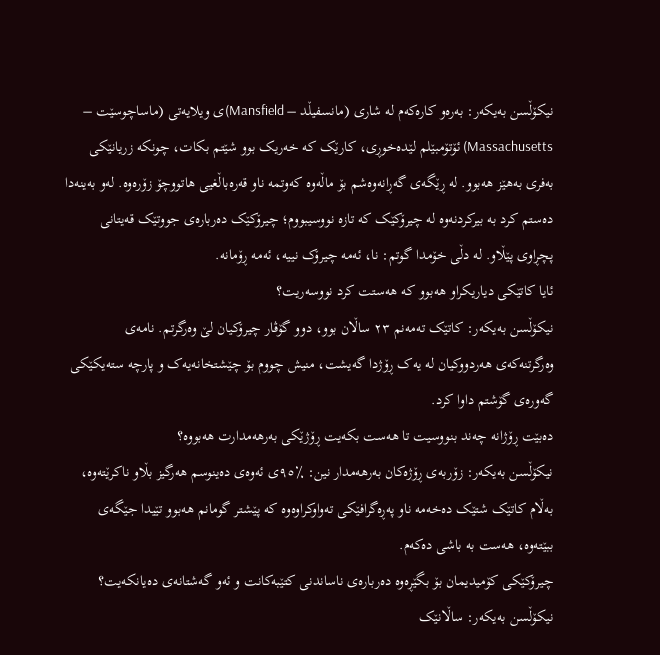نیکۆڵسن بەیکەر: بەرەو کارەکەم لە شاری (مانسفیڵد – Mansfield)ی ویلایەتی (ماساچوسێت – Massachusetts) ئۆتۆمبێلم لێدەخوڕی، کارێک کە خەریک بوو شێتم بکات، چونکە زریانێکی بەفری بەهێز هەبوو. لە ڕێگەی گەڕانەوەشم بۆ ماڵەوە کەوتمە ناو قەرەباڵغیی هاتووچۆ زۆرەوە. لەو بەینەدا دەستم کرد بە بیرکردنەوە لە چیرۆکێک کە تازە نووسیبووم؛ چیرۆکێک دەربارەی جووتێک قەیتانی پچڕاوی پێڵاو. لە دڵی خۆمدا گوتم: نا، ئەمە چیرۆک نییە، ئەمە ڕۆمانە.
ئایا کاتێکی دیاریکراو هەبوو کە هەستت کرد نووسەریت؟
نیکۆڵسن بەیکەر: کاتێک تەمەنم ٢٣ ساڵان بوو، دوو گۆڤار چیرۆکیان لێ وەرگرتم. نامەی وەرگرتنەکەی هەردووکیان لە یەک ڕۆژدا گەیشت، منیش چووم بۆ چێشتخانەیەک و پارچە ستەیکێکی گەورەی گۆشتم داوا کرد.
دەبێت ڕۆژانە چەند بنووسیت تا هەست بکەیت ڕۆژێکی بەرهەمدارت هەبووە؟
نیکۆڵسن بەیکەر: زۆربەی ڕۆژەکان بەرهەمدار نین: ٪٩٥ی ئەوەی دەینوسم هەرگیز بڵاو ناکرێتەوە، بەڵام کاتێک شتێک دەخەمە ناو پەڕەگرافێکی تەواوکراوەوە کە پێشتر گومانم هەبوو تێیدا جێگەی ببێتەوە، هەست بە باشی دەکەم.
چیرۆکێکی کۆمیدیمان بۆ بگێڕەوە دەربارەی ناساندنی کتێبەکانت و ئەو گەشتانەی دەیانکەیت؟
نیکۆڵسن بەیکەر: ساڵانێک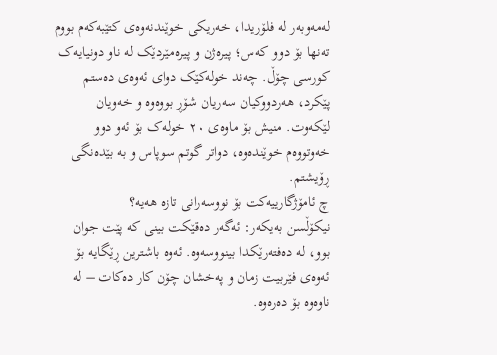لەمەوبەر لە فلۆریدا، خەریکی خوێندنەوەی کتێبەکەم بووم تەنها بۆ دوو کەس؛ پیرەژن و پیرەمێردێک لە ناو دونیایەک کورسی چۆڵ. چەند خولەکێک دوای ئەوەی دەستم پێکرد، هەردووکیان سەریان شۆڕ بووەوە و خەویان لێکەوت. منیش بۆ ماوەی ٢٠ خولەک بۆ ئەو دوو خەوتووەم خوێندەوە، دواتر گوتم سوپاس و بە بێدەنگی ڕۆیشتم.
چ ئامۆژگارییەکت بۆ نووسەرانی تازە هەیە؟
نیکۆڵسن بەیکەر: ئەگەر دەقێکت بینی کە پێت جوان بوو، لە دەفتەرێکدا بینووسەوە. ئەوە باشترین ڕێگایە بۆ ئەوەی فێربیت زمان و پەخشان چۆن کار دەکات – لە ناوەوە بۆ دەرەوە.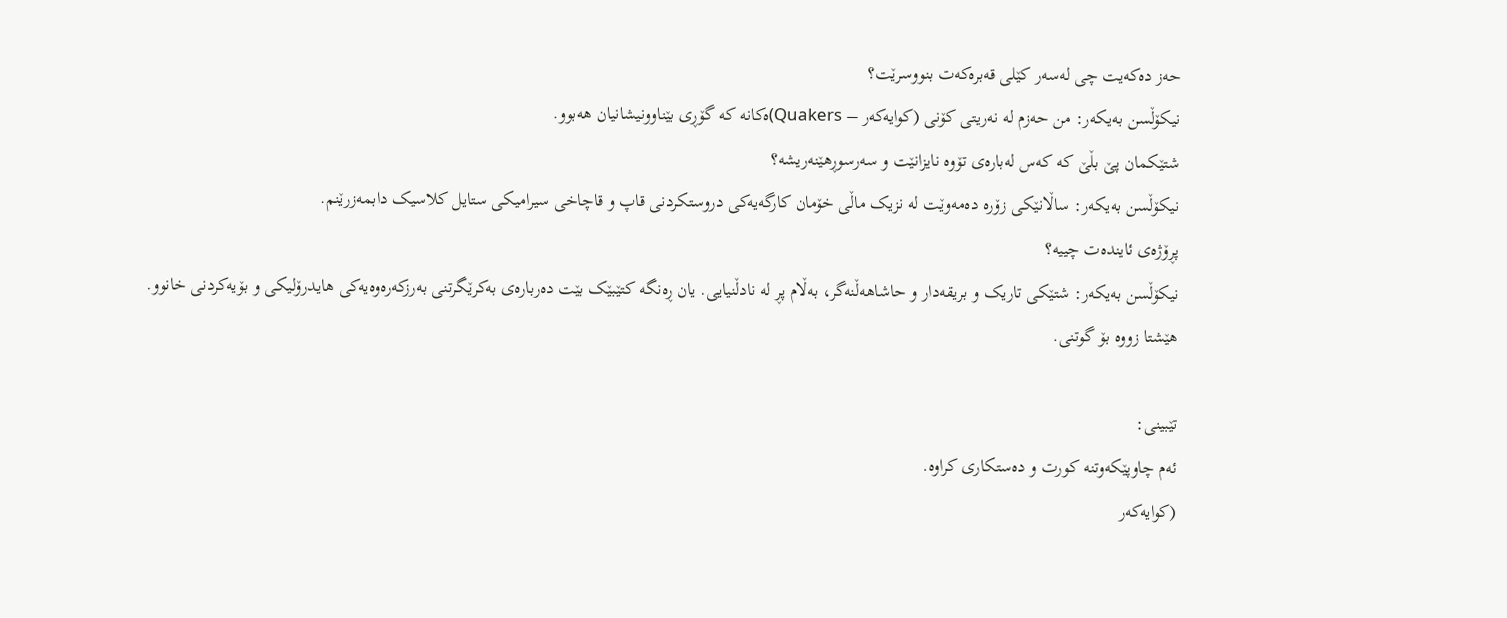حەز دەکەیت چی لەسەر کێلی قەبرەکەت بنووسرێت؟
نیکۆڵسن بەیکەر: من حەزم لە نەریتی کۆنی (کوایەکەر – Quakers)ەکانە کە گۆڕی بێناوونیشانیان هەبوو.
شتێکمان پێ بڵێ کە کەس لەبارەی تۆوە نایزانێت و سەرسوڕهێنەریشە؟
نیکۆڵسن بەیکەر: ساڵانێکی زۆرە دەمەوێت لە نزیک ماڵی خۆمان کارگەیەکی دروستکردنی قاپ و قاچاخی سیرامیکی ستایل کلاسیک دابمەزرێنم.
پڕۆژەی ئایندەت چییە؟
نیکۆڵسن بەیکەر: شتێکی تاریک و بریقەدار و حاشاهەڵنەگر، بەڵام پڕ لە نادڵنیایی. یان ڕەنگە کتێبێک بێت دەربارەی بەکرێگرتنی بەرزکەرەوەیەکی هایدرۆلیکی و بۆیەکردنی خانوو. هێشتا زووە بۆ گوتنی.

تێبینی:
ئەم چاوپێکەوتنە کورت و دەستکاری کراوە.
(کوایەکەر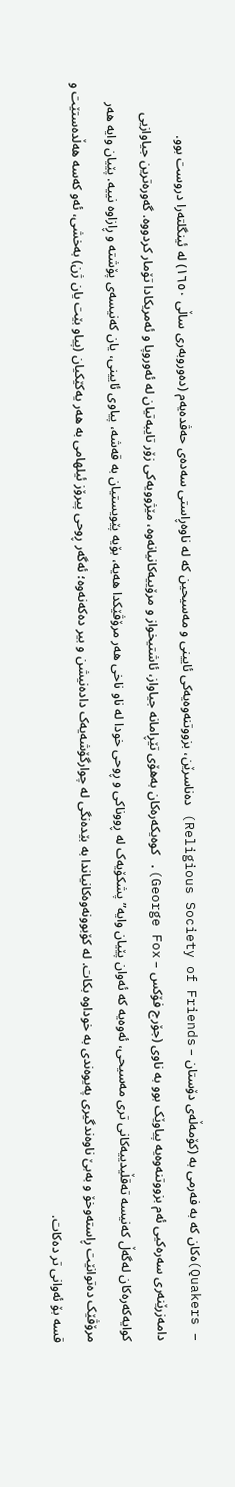– Quakers)ەکان کە بە فەرمی بە (کۆمەڵەی دۆستان – Religious Society of Friends) دەناسرێن، بزووتنەوەیەکی ئایینی و مەسیحین کە لە ناوەڕاستی سەدەی حەڤدەیەم (دەوروبەری ساڵی ١٦٥٠) لە ئینگلتەرا دروست بوو. دامەزرێنەری سەرەکیی ئەم بزووتنەوەیە پیاوێک بوو بە ناوی (جۆرج فۆکس – George Fox). کوەیکەرەکان بەهۆی تێڕامانە جیاواز، ئاشتیخواز و مرۆییەکانیانەوە، مێژوویەکی زۆر تایبەتیان لە ئەوروپا و ئەمریکادا تۆمار کردووە. گەورەترین جیاوازیی کوایەکەرەکان لەگەڵ کەنیسە تەقڵیدییەکانی تری مەسیحی، ئەوەیە کە ئەوان پێیان وایە”پشکۆیەک لە ڕووناکی و ڕوحی خودا لە ناو ناخی هەر مرۆڤێکدا هەیە، بۆیە پێویستیان بە قەشە، پیاوی ئایینی، یان کەنیسەی پۆشتە و ڕازاوە نییە. پێیان وایە هەر مرۆڤێک دەتوانێت ڕاستەوخۆ و بەبێ ناوەندگیری پەیوەندی بە خوداوە بکات. لە کۆبوونەوەکانیاندا بە بێدەنگی لە چوارگۆشەیەک دادەنیشن و بیر دەکەنەوە؛ ئەگەر ڕوحی پیرۆز ئیلهامی بە هەر یەکێکیان (پیاو بێت یان ژن) بەخشی، ئەو کەسە هەڵدەستێت و قسە بۆ ئەوانی تر دەکات.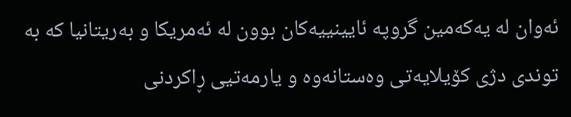ئەوان لە یەکەمین گروپە ئایینییەکان بوون لە ئەمریکا و بەریتانیا کە بە توندی دژی کۆیلایەتی وەستانەوە و یارمەتیی ڕاکردنی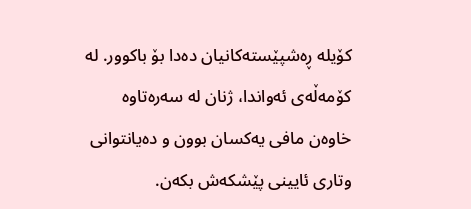کۆیلە ڕەشپێستەکانیان دەدا بۆ باکوور. لە کۆمەڵەی ئەواندا، ژنان لە سەرەتاوە خاوەن مافی یەکسان بوون و دەیانتوانی وتاری ئایینی پێشکەش بکەن.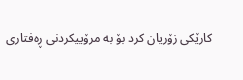کارێکی زۆریان کرد بۆ بە مرۆییکردنی ڕەفتاری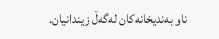ناو بەندیخانەکان لەگەڵ زیندانیان.